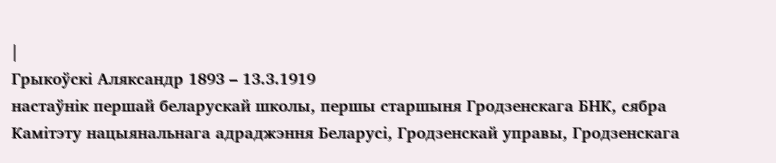|
Грыкоўскі Аляксандр 1893 – 13.3.1919
настаўнік першай беларускай школы, першы старшыня Гродзенскага БНК, сябра Камітэту нацыянальнага адраджэння Беларусі, Гродзенскай управы, Гродзенскага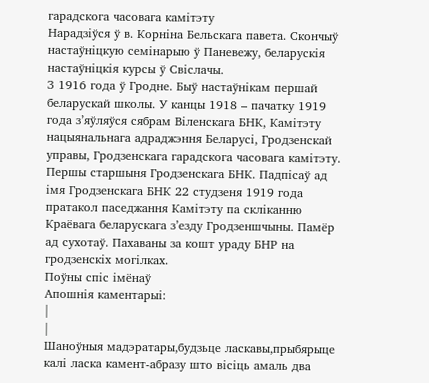гарадскога часовага камітэту
Нарадзіўся ў в. Корніна Бельскага павета. Скончыў настаўніцкую семінарыю ў Паневежу, беларускія настаўніцкія курсы ў Свіслачы.
З 1916 года ў Гродне. Быў настаўнікам першай беларускай школы. У канцы 1918 – пачатку 1919 года з’яўляўся сябрам Віленскага БНК, Камітэту нацыянальнага адраджэння Беларусі, Гродзенскай управы, Гродзенскага гарадскога часовага камітэту. Першы старшыня Гродзенскага БНК. Падпісаў ад імя Гродзенскага БНК 22 студзеня 1919 года пратакол паседжання Камітэту па скліканню Краёвага беларускага з’езду Гродзеншчыны. Памёр ад сухотаў. Пахаваны за кошт ураду БНР на гродзенскіх могілках.
Поўны спіс імёнаў
Апошнія каментарыі:
|
|
Шаноўныя мадэратары,будзьце ласкавы,прыбярыце калі ласка камент-абразу што вісіць амаль два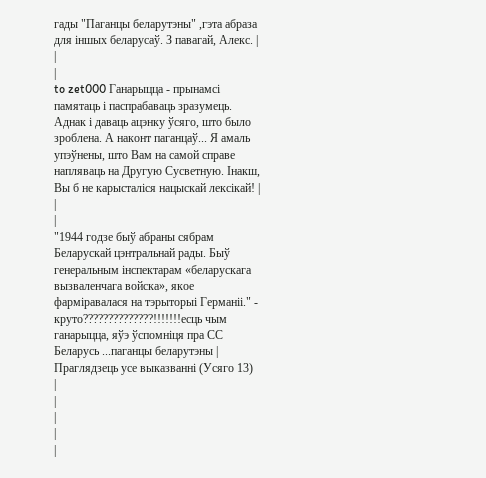гады "Паганцы беларутэны" ,гэта абраза для іншых беларусаў. З павагай, Алекс. |
|
|
to zet000 Ганарыцца - прынамсі памятаць і паспрабаваць зразумець. Аднак і даваць ацэнку ўсяго, што было зроблена. А наконт паганцаў... Я амаль упэўнены, што Вам на самой справе напляваць на Другую Сусветную. Інакш, Вы б не карысталіся нацыскай лексікай! |
|
|
"1944 годзе быў абраны сябрам Беларускай цэнтральнай рады. Быў генеральным інспектарам «беларускага вызваленчага войска», якое фарміравалася на тэрыторыі Германіі." - круто??????????????!!!!!!!есць чым ганарыцца, яўэ ўспомніця пра СС Беларусь ...паганцы беларутэны |
Праглядзець усе выказванні (Усяго 13)
|
|
|
|
|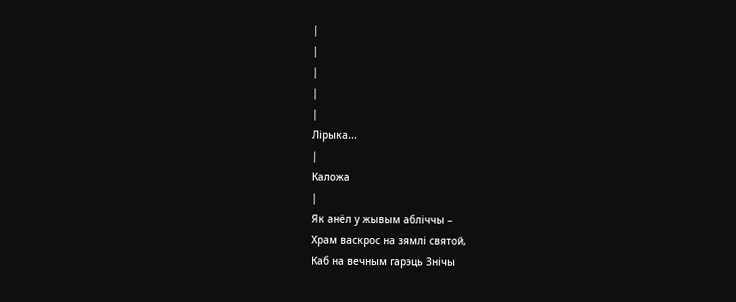|
|
|
|
|
Лірыка...
|
Каложа
|
Як анёл у жывым абліччы –
Храм васкрос на зямлі святой,
Каб на вечным гарэць Знічы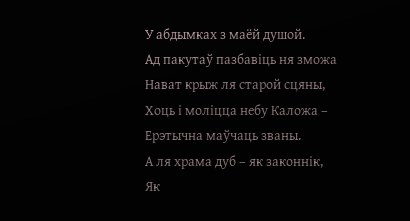У абдымках з маёй душой.
Ад пакутаў пазбавіць ня зможа
Нават крыж ля старой сцяны,
Хоць і моліцца небу Каложа –
Ерэтычна маўчаць званы.
А ля храма дуб – як законнік,
Як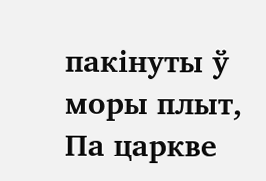пакінуты ў моры плыт,
Па царкве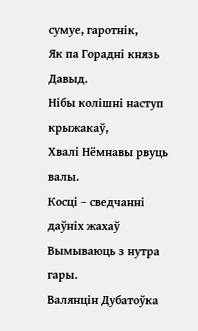сумуе, гаротнік,
Як па Горадні князь Давыд.
Нібы колішні наступ крыжакаў,
Хвалі Нёмнавы рвуць валы.
Косці – сведчанні даўніх жахаў
Вымываюць з нутра гары.
Валянцін Дубатоўка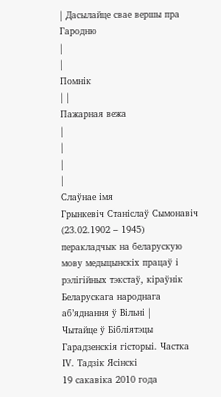| Дасылайце свае вершы пра Гародню
|
|
Помнік
| |
Пажарная вежа
|
|
|
|
Слаўнае імя
Грынкевіч Станіслаў Сымонавіч (23.02.1902 – 1945) перакладчык на беларускую мову медыцынскіх працаў і рэлігійных тэкстаў, кіраўнік Беларускага народнага аб’яднання ў Вільні |
Чытайце ў Бібліятэцы
Гарадзенскія гісторыі. Частка ІV. Тадзік Ясінскі
19 сакавіка 2010 года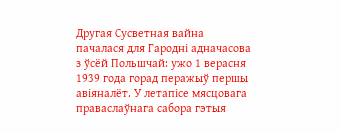Другая Сусветная вайна пачалася для Гародні адначасова з ўсёй Польшчай: ужо 1 верасня 1939 года горад перажыў першы авіяналёт. У летапісе мясцовага праваслаўнага сабора гэтыя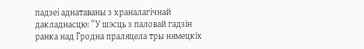падзеі аднатаваны з храналагічнай дакладнасцю: “У шэсць з паловай гадзін ранка над Гродна праляцела тры нямецкіх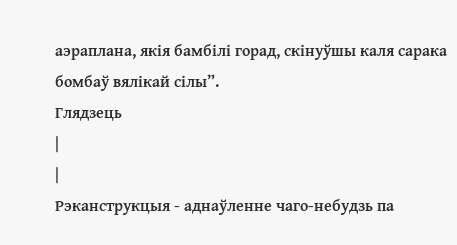аэраплана, якія бамбілі горад, скінуўшы каля сарака бомбаў вялікай сілы”.
Глядзець
|
|
Рэканструкцыя - аднаўленне чаго-небудзь па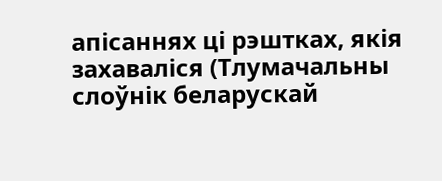апісаннях ці рэштках, якія захаваліся (Тлумачальны слоўнік беларускай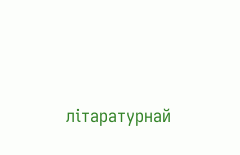літаратурнай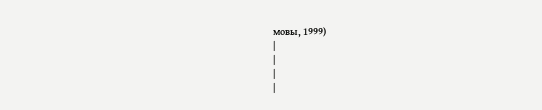мовы, 1999)
|
|
|
|